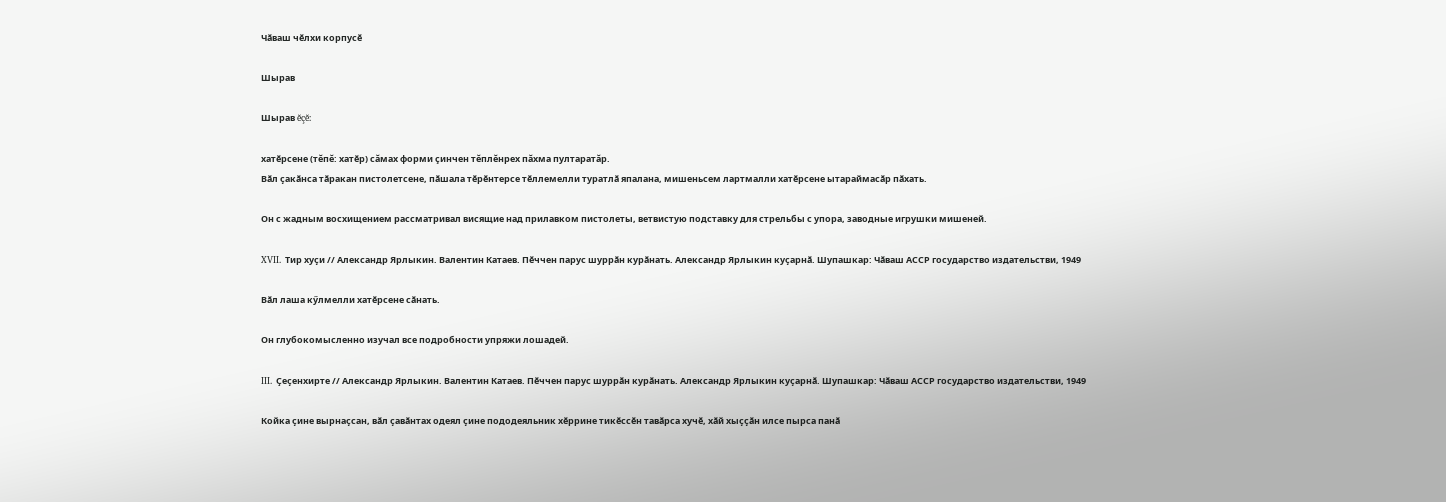Чӑваш чӗлхи корпусӗ

Шырав

Шырав ĕçĕ:

хатӗрсене (тĕпĕ: хатӗр) сăмах форми çинчен тĕплĕнрех пăхма пултаратăр.
Вӑл ҫакӑнса тӑракан пистолетсене, пӑшала тӗрӗнтерсе тӗллемелли туратлӑ япалана, мишеньсем лартмалли хатӗрсене ытараймасӑр пӑхать.

Он с жадным восхищением рассматривал висящие над прилавком пистолеты, ветвистую подставку для стрельбы с упора, заводные игрушки мишеней.

XVII. Тир хуҫи // Александр Ярлыкин. Валентин Катаев. Пӗччен парус шуррӑн курӑнать. Александр Ярлыкин куҫарнӑ. Шупашкар: Чӑваш АССР государство издательстви, 1949

Вӑл лаша кӳлмелли хатӗрсене сӑнать.

Он глубокомысленно изучал все подробности упряжи лошадей.

III. Ҫеҫенхирте // Александр Ярлыкин. Валентин Катаев. Пӗччен парус шуррӑн курӑнать. Александр Ярлыкин куҫарнӑ. Шупашкар: Чӑваш АССР государство издательстви, 1949

Койка ҫине вырнаҫсан, вӑл ҫавӑнтах одеял ҫине пододеяльник хӗррине тикӗссӗн тавӑрса хучӗ, хӑй хыҫҫӑн илсе пырса панӑ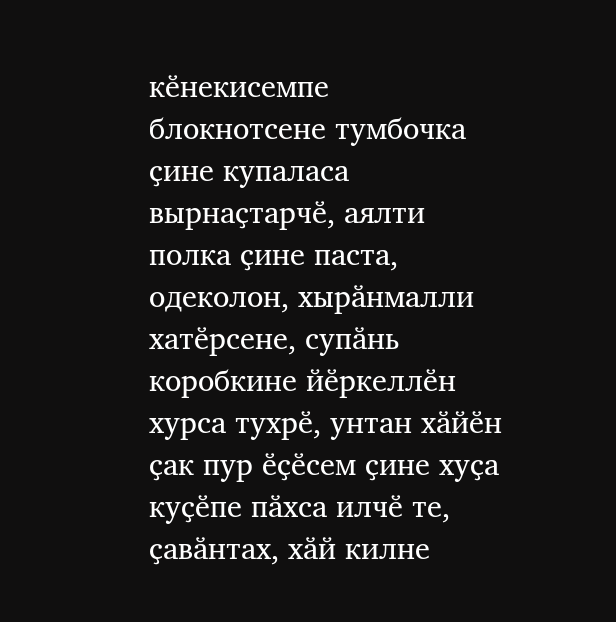кӗнекисемпе блокнотсене тумбочка ҫине купаласа вырнаҫтарчӗ, аялти полка ҫине паста, одеколон, хырӑнмалли хатӗрсене, супӑнь коробкине йӗркеллӗн хурса тухрӗ, унтан хӑйӗн ҫак пур ӗҫӗсем ҫине хуҫа куҫӗпе пӑхса илчӗ те, ҫавӑнтах, хӑй килне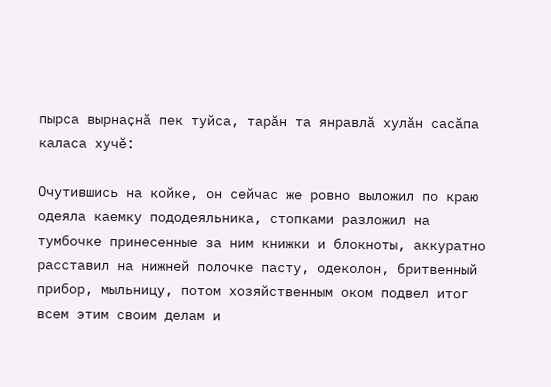пырса вырнаҫнӑ пек туйса, тарӑн та янравлӑ хулӑн сасӑпа каласа хучӗ:

Очутившись на койке, он сейчас же ровно выложил по краю одеяла каемку пододеяльника, стопками разложил на тумбочке принесенные за ним книжки и блокноты, аккуратно расставил на нижней полочке пасту, одеколон, бритвенный прибор, мыльницу, потом хозяйственным оком подвел итог всем этим своим делам и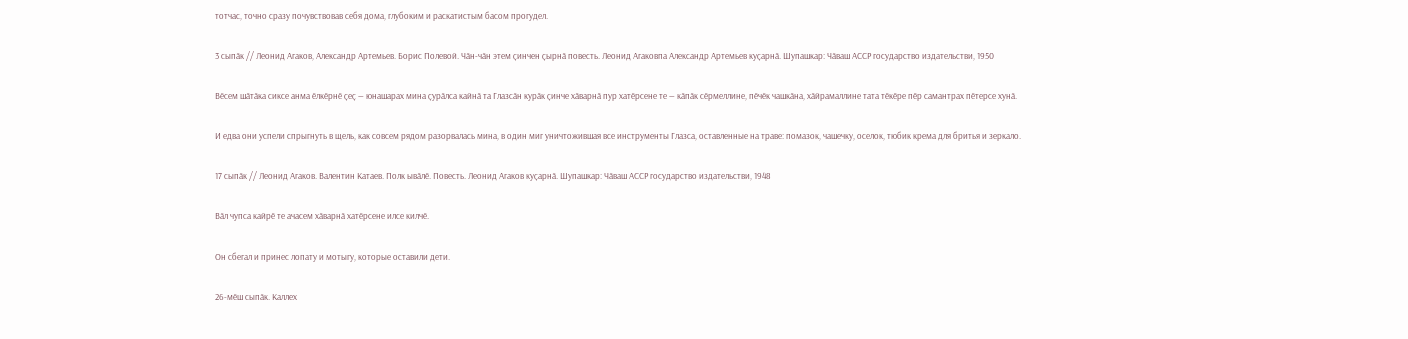тотчас, точно сразу почувствовав себя дома, глубоким и раскатистым басом прогудел.

3 сыпӑк // Леонид Агаков, Александр Артемьев. Борис Полевой. Чӑн-чӑн этем ҫинчен ҫырнӑ повесть. Леонид Агаковпа Александр Артемьев куҫарнӑ. Шупашкар: Чӑваш АССР государство издательстви, 1950

Вӗсем шӑтӑка сиксе анма ӗлкӗрнӗ ҫеҫ — юнашарах мина ҫурӑлса кайнӑ та Глазсӑн курӑк ҫинче хӑварнӑ пур хатӗрсене те — кӑпӑк сӗрмеллине, пӗчӗк чашкӑна, хӑйрамаллине тата тӗкӗре пӗр самантрах пӗтерсе хунӑ.

И едва они успели спрыгнуть в щель, как совсем рядом разорвалась мина, в один миг уничтожившая все инструменты Глазса, оставленные на траве: помазок, чашечку, оселок, тюбик крема для бритья и зеркало.

17 сыпӑк // Леонид Агаков. Валентин Катаев. Полк ывӑлӗ. Повесть. Леонид Агаков куҫарнӑ. Шупашкар: Чӑваш АССР государство издательстви, 1948

Вӑл чупса кайрӗ те ачасем хӑварнӑ хатӗрсене илсе килчӗ.

Он сбегал и принес лопату и мотыгу, которые оставили дети.

26-мӗш сыпӑк. Каллех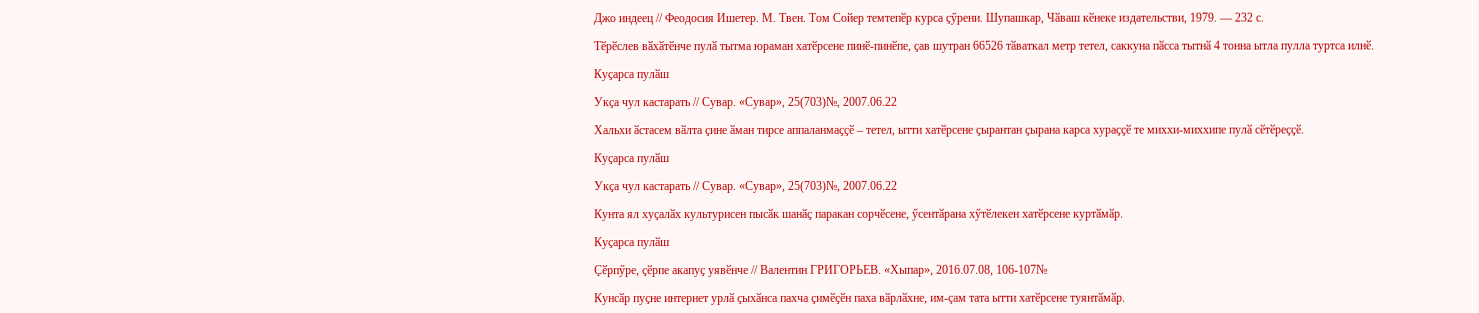Джо индеец // Феодосия Ишетер. М. Твен. Том Сойер темтепӗр курса ҫӳрени. Шупашкар, Чӑваш кӗнеке издательстви, 1979. — 232 с.

Тӗрӗслев вӑхӑтӗнче пулӑ тытма юраман хатӗрсене пинӗ-пинӗпе, ҫав шутран 66526 тӑваткал метр тетел, саккуна пӑсса тытнӑ 4 тонна ытла пулла туртса илнӗ.

Куҫарса пулӑш

Укҫа чул кастарать // Сувар. «Сувар», 25(703)№, 2007.06.22

Хальхи ӑстасем вӑлта ҫине ӑман тирсе аппаланмаҫҫӗ – тетел, ытти хатӗрсене ҫырантан ҫырана карса хураҫҫӗ те миххи-миххипе пулӑ сӗтӗреҫҫӗ.

Куҫарса пулӑш

Укҫа чул кастарать // Сувар. «Сувар», 25(703)№, 2007.06.22

Кунта ял хуҫалӑх культурисен пысӑк шанӑҫ паракан сорчӗсене, ӳсентӑрана хӳтӗлекен хатӗрсене куртӑмӑр.

Куҫарса пулӑш

Ҫӗрпӳре, ҫӗрпе акапуҫ уявӗнче // Валентин ГРИГОРЬЕВ. «Хыпар», 2016.07.08, 106-107№

Кунсӑр пуҫне интернет урлӑ ҫыхӑнса пахча ҫимӗҫӗн паха вӑрлӑхне, им-ҫам тата ытти хатӗрсене туянтӑмӑр.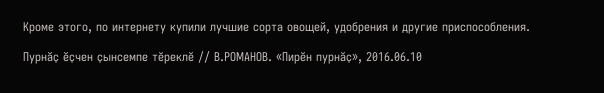Кроме этого, по интернету купили лучшие сорта овощей, удобрения и другие приспособления.

Пурнӑҫ ӗҫчен ҫынсемпе тӗреклӗ // В.РОМАНОВ. «Пирӗн пурнӑҫ», 2016.06.10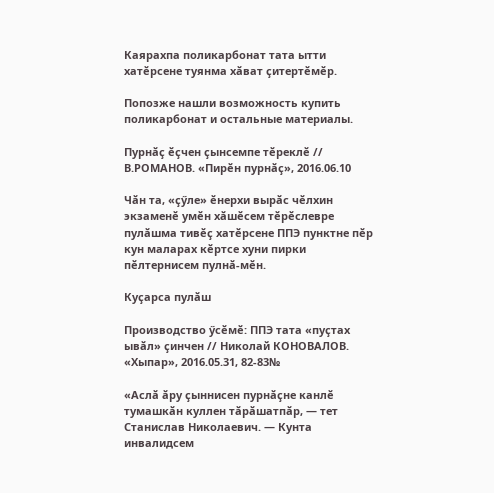Каярахпа поликарбонат тата ытти хатӗрсене туянма хӑват ҫитертӗмӗр.

Попозже нашли возможность купить поликарбонат и остальные материалы.

Пурнӑҫ ӗҫчен ҫынсемпе тӗреклӗ // В.РОМАНОВ. «Пирӗн пурнӑҫ», 2016.06.10

Чӑн та, «ҫӳле» ӗнерхи вырӑс чӗлхин экзаменӗ умӗн хӑшӗсем тӗрӗслевре пулӑшма тивӗҫ хатӗрсене ППЭ пунктне пӗр кун маларах кӗртсе хуни пирки пӗлтернисем пулнӑ-мӗн.

Куҫарса пулӑш

Производство ӳсӗмӗ: ППЭ тата «пуҫтах ывӑл» ҫинчен // Николай КОНОВАЛОВ. «Хыпар», 2016.05.31, 82-83№

«Аслӑ ӑру ҫыннисен пурнӑҫне канлӗ тумашкӑн куллен тӑрӑшатпӑр, — тет Станислав Николаевич. — Кунта инвалидсем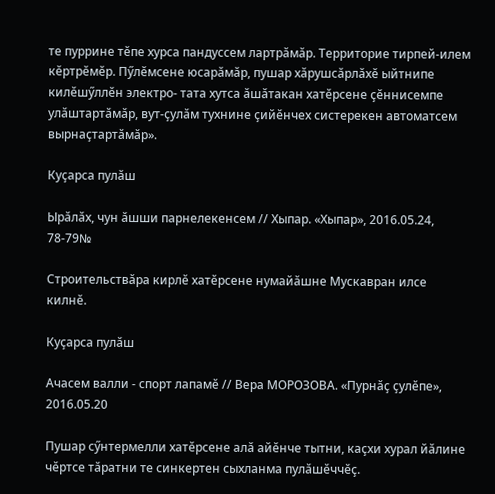те пуррине тӗпе хурса пандуссем лартрӑмӑр. Территорие тирпей-илем кӗртрӗмӗр. Пӳлӗмсене юсарӑмӑр, пушар хӑрушсӑрлӑхӗ ыйтнипе килӗшӳллӗн электро- тата хутса ӑшӑтакан хатӗрсене ҫӗннисемпе улӑштартӑмӑр, вут-ҫулӑм тухнине ҫийӗнчех систерекен автоматсем вырнаҫтартӑмӑр».

Куҫарса пулӑш

Ырӑлӑх, чун ӑшши парнелекенсем // Хыпар. «Хыпар», 2016.05.24, 78-79№

Строительствӑра кирлӗ хатӗрсене нумайӑшне Мускавран илсе килнӗ.

Куҫарса пулӑш

Ачасем валли - спорт лапамӗ // Вера МОРОЗОВА. «Пурнӑҫ ҫулӗпе», 2016.05.20

Пушар сӳнтермелли хатӗрсене алӑ айӗнче тытни, каҫхи хурал йӑлине чӗртсе тӑратни те синкертен сыхланма пулӑшӗччӗҫ.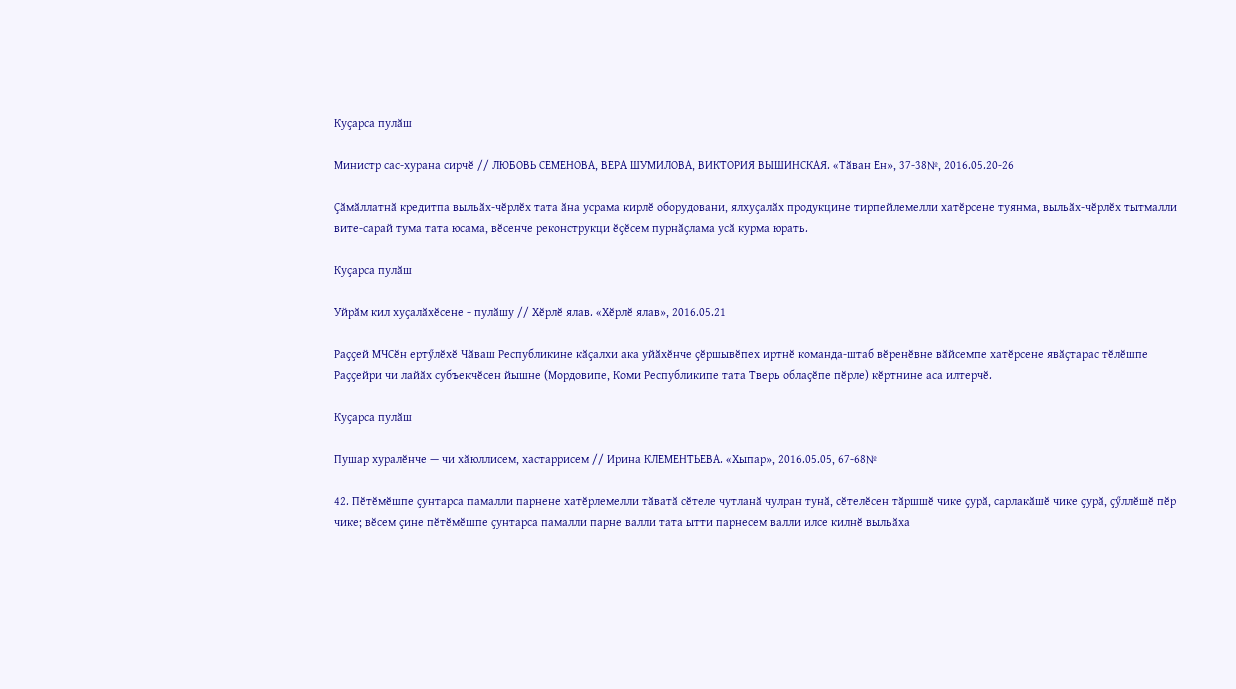Куҫарса пулӑш

Министр сас-хурана сирчӗ // ЛЮБОВЬ СЕМЕНОВА, ВЕРА ШУМИЛОВА, ВИКТОРИЯ ВЫШИНСКАЯ. «Тӑван Ен», 37-38№, 2016.05.20-26

Ҫӑмӑллатнӑ кредитпа выльӑх-чӗрлӗх тата ӑна усрама кирлӗ оборудовани, ялхуҫалӑх продукцине тирпейлемелли хатӗрсене туянма, выльӑх-чӗрлӗх тытмалли вите-сарай тума тата юсама, вӗсенче реконструкци ӗҫӗсем пурнӑҫлама усӑ курма юрать.

Куҫарса пулӑш

Уйрӑм кил хуҫалӑхӗсене - пулӑшу // Хӗрлӗ ялав. «Хӗрлӗ ялав», 2016.05.21

Раҫҫей МЧСӗн ертӳлӗхӗ Чӑваш Республикине кӑҫалхи ака уйӑхӗнче ҫӗршывӗпех иртнӗ команда-штаб вӗренӗвне вӑйсемпе хатӗрсене явӑҫтарас тӗлӗшпе Раҫҫейри чи лайӑх субъекчӗсен йышне (Мордовипе, Коми Республикипе тата Тверь облаҫӗпе пӗрле) кӗртнине аса илтерчӗ.

Куҫарса пулӑш

Пушар хуралӗнче — чи хӑюллисем, хастаррисем // Ирина КЛЕМЕНТЬЕВА. «Хыпар», 2016.05.05, 67-68№

42. Пӗтӗмӗшпе ҫунтарса памалли парнене хатӗрлемелли тӑватӑ сӗтеле чутланӑ чулран тунӑ, сӗтелӗсен тӑршшӗ чике ҫурӑ, сарлакӑшӗ чике ҫурӑ, ҫӳллӗшӗ пӗр чике; вӗсем ҫине пӗтӗмӗшпе ҫунтарса памалли парне валли тата ытти парнесем валли илсе килнӗ выльӑха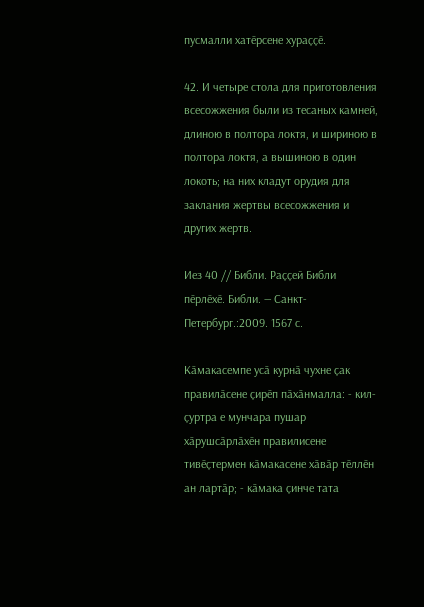пусмалли хатӗрсене хураҫҫӗ.

42. И четыре стола для приготовления всесожжения были из тесаных камней, длиною в полтора локтя, и шириною в полтора локтя, а вышиною в один локоть; на них кладут орудия для заклания жертвы всесожжения и других жертв.

Иез 40 // Библи. Раҫҫей Библи пӗрлӗхӗ. Библи. — Санкт-Петербург.:2009. 1567 с.

Кӑмакасемпе усӑ курнӑ чухне ҫак правилӑсене ҫирӗп пӑхӑнмалла: - кил-ҫуртра е мунчара пушар хӑрушсӑрлӑхӗн правилисене тивӗҫтермен кӑмакасене хӑвӑр тӗллӗн ан лартӑр; - кӑмака ҫинче тата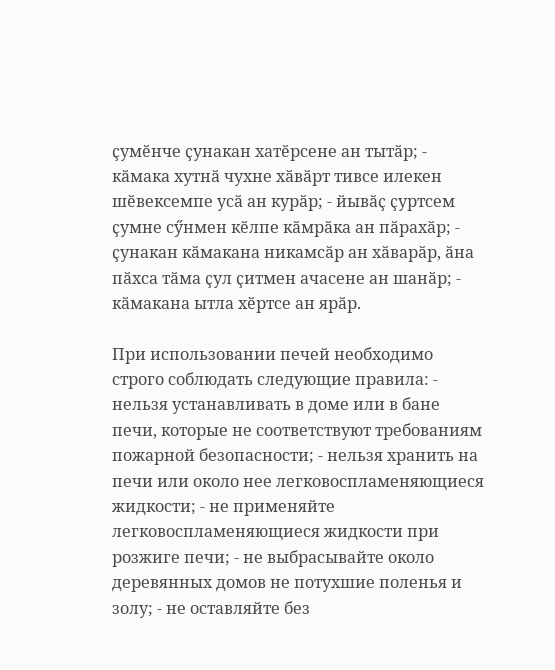ҫумӗнче ҫунакан хатӗрсене ан тытӑр; - кӑмака хутнӑ чухне хӑвӑрт тивсе илекен шӗвексемпе усӑ ан курӑр; - йывӑҫ ҫуртсем ҫумне сӳнмен кӗлпе кӑмрӑка ан пӑрахӑр; - ҫунакан кӑмакана никамсӑр ан хӑварӑр, ӑна пӑхса тӑма ҫул ҫитмен ачасене ан шанӑр; - кӑмакана ытла хӗртсе ан ярӑр.

При использовании печей необходимо строго соблюдать следующие правила: - нельзя устанавливать в доме или в бане печи, которые не соответствуют требованиям пожарной безопасности; - нельзя хранить на печи или около нее легковоспламеняющиеся жидкости; - не применяйте легковоспламеняющиеся жидкости при розжиге печи; - не выбрасывайте около деревянных домов не потухшие поленья и золу; - не оставляйте без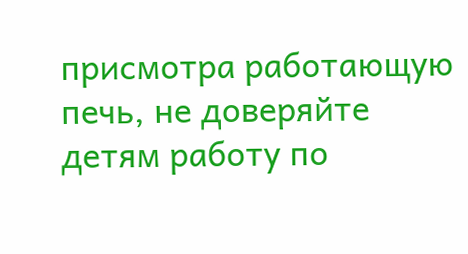присмотра работающую печь, не доверяйте детям работу по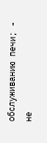обслуживанию печи; - не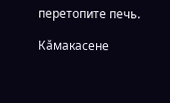перетопите печь.

Кӑмакасене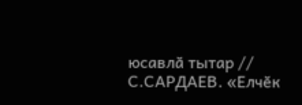юсавлӑ тытар // С.САРДАЕВ. «Елчӗк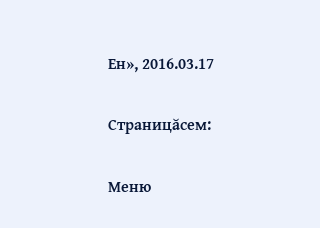Ен», 2016.03.17

Страницăсем:

Меню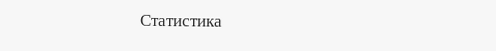Статистика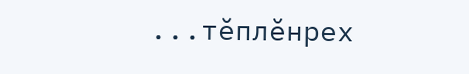...тĕплӗнрех